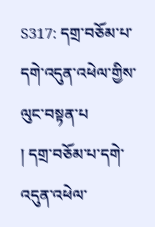S317: དགྲ་བཅོམ་པ་དགེ་འདུན་འཕེལ་གྱིས་ལུང་བསྟན་པ
། དགྲ་བཅོམ་པ་དགེ་འདུན་འཕེལ་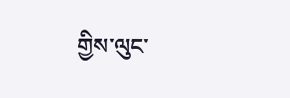གྱིས་ལུང་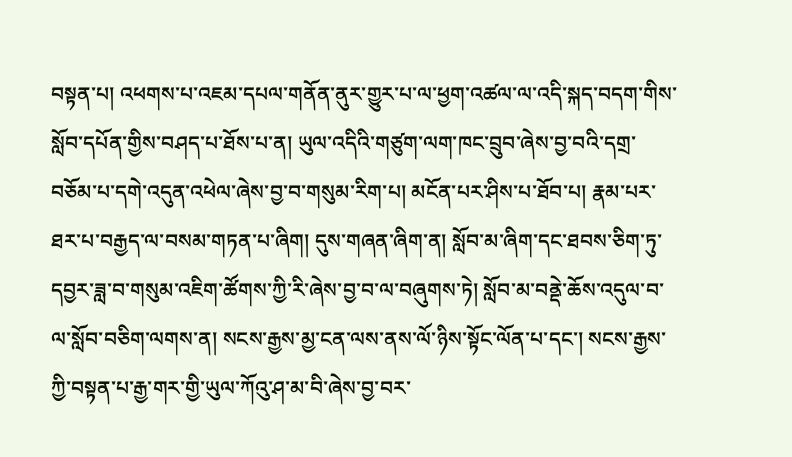བསྟན་པ། འཕགས་པ་འཇམ་དཔལ་གནོན་ནུར་གྱུར་པ་ལ་ཕྱག་འཚལ་ལ་འདི་སྐད་བདག་གིས་སློབ་དཔོན་གྱིས་བཤད་པ་ཐོས་པ་ན། ཡུལ་འདིའི་གཙུག་ལག་ཁང་བྲུབ་ཞེས་བྱ་བའི་དགྲ་བཅོམ་པ་དགེ་འདུན་འཕེལ་ཞེས་བྱ་བ་གསུམ་རིག་པ། མངོན་པར་ཤིས་པ་ཐོབ་པ། རྣམ་པར་ཐར་པ་བརྒྱད་ལ་བསམ་གཏན་པ་ཞིག། དུས་གཞན་ཞིག་ན། སློབ་མ་ཞིག་དང་ཐབས་ཅིག་ཏུ་དབྱར་ཟླ་བ་གསུམ་འཇིག་ཚོགས་ཀྱི་རི་ཞེས་བྱ་བ་ལ་བཞུགས་ཏེ། སློབ་མ་བནྡེ་ཆོས་འདུལ་བ་ལ་སློབ་བཅིག་ལགས་ན། སངས་རྒྱས་མྱ་ངན་ལས་ནས་ལོ་ཉིས་སྟོང་ལོན་པ་དང་། སངས་རྒྱས་ཀྱི་བསྟན་པ་རྒྱ་གར་གྱི་ཡུལ་ཀོའུ་ཤ་མ་བི་ཞེས་བྱ་བར་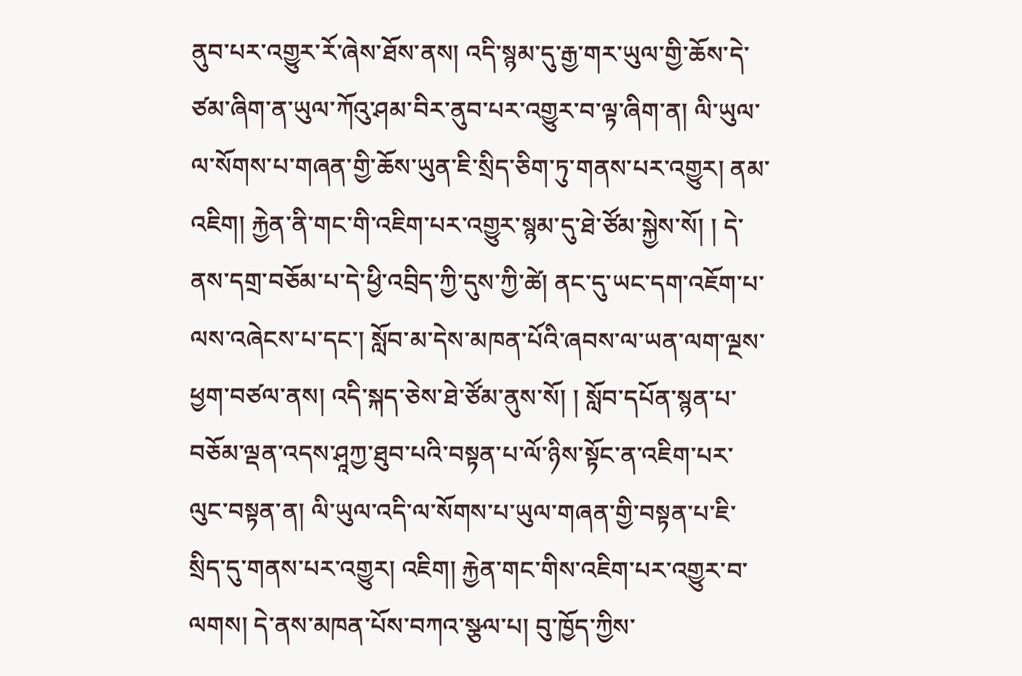ནུབ་པར་འགྱུར་རོ་ཞེས་ཐོས་ནས། འདི་སྙམ་དུ་རྒྱ་གར་ཡུལ་གྱི་ཆོས་དེ་ཙམ་ཞིག་ན་ཡུལ་ཀོའུ་ཤམ་བིར་ནུབ་པར་འགྱུར་བ་ལྟ་ཞིག་ན། ལི་ཡུལ་ལ་སོགས་པ་གཞན་གྱི་ཆོས་ཡུན་ཇི་སྲིད་ཅིག་ཏུ་གནས་པར་འགྱུར། ནམ་འཇིག། རྐྱེན་ནི་གང་གི་འཇིག་པར་འགྱུར་སྙམ་དུ་ཐེ་ཙོམ་སྐྱེས་སོ། ། དེ་ནས་དགྲ་བཅོམ་པ་དེ་ཕྱི་འབྲིད་ཀྱི་དུས་ཀྱི་ཚེ། ནང་དུ་ཡང་དག་འཇོག་པ་ལས་འཞེངས་པ་དང་། སློབ་མ་དེས་མཁན་པོའི་ཞབས་ལ་ཡན་ལག་ལྔས་ཕྱག་བཙལ་ནས། འདི་སྐད་ཅེས་ཐེ་ཙོམ་ནུས་སོ། ། སློབ་དཔོན་སྙན་པ་བཅོམ་ལྡན་འདས་ཤཱཀྱ་ཐུབ་པའི་བསྟན་པ་ལོ་ཉིས་སྟོང་ན་འཇིག་པར་ལུང་བསྟན་ན། ལི་ཡུལ་འདི་ལ་སོགས་པ་ཡུལ་གཞན་གྱི་བསྟན་པ་ཇི་སྲིད་དུ་གནས་པར་འགྱུར། འཇིག། རྐྱེན་གང་གིས་འཇིག་པར་འགྱུར་བ་ལགས། དེ་ནས་མཁན་པོས་བཀའ་སྩལ་པ། བུ་ཁྱོད་ཀྱིས་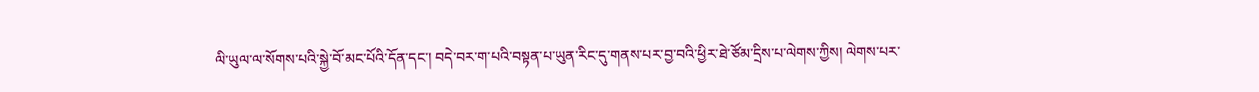ལི་ཡུལ་ལ་སོགས་པའི་སྐྱེ་བོ་མང་པོའི་དོན་དང་། བདེ་བར་ག་པའི་བསྟན་པ་ཡུན་རིང་དུ་གནས་པར་བྱ་བའི་ཕྱིར་ཐེ་ཙོམ་དྲིས་པ་ལེགས་ཀྱིས། ལེགས་པར་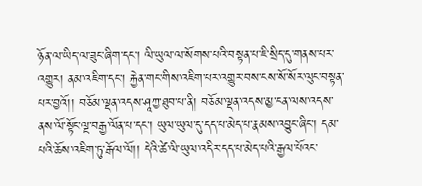ཉོན་ལ་ཡིད་ལ་ཟུང་ཞིག་དང་། ལི་ཡུལ་ལ་སོགས་པའི་བསྟན་པ་ཇི་སྲིད་དུ་གནས་པར་འགྱུར། ནམ་འཇིག་དང་། རྐྱེན་གང་གིས་འཇིག་པར་འགྱུར་བས་ངས་སོ་སོར་ལུང་བསྟན་པར་བྱའོ།། བཅོམ་ལྡན་འདས་ཤཱཀྱ་ཐུབ་པ་ནི། བཅོམ་ལྡན་འདས་མྱ་ངན་ལས་འདས་ནས་ལོ་སྟོང་ལྔ་བརྒྱ་ལོན་པ་དང་། ཡུལ་ཡུལ་དུ་དད་པ་མེད་པ་རྣམས་འབྱུང་ཞིང་། དམ་པའི་ཆོས་འཇིག་ཏུ་རྒོལ་ལོ།། དེའི་ཚེ་ལི་ཡུལ་འདིར་དད་པ་མེད་པའི་རྒྱལ་པོའང་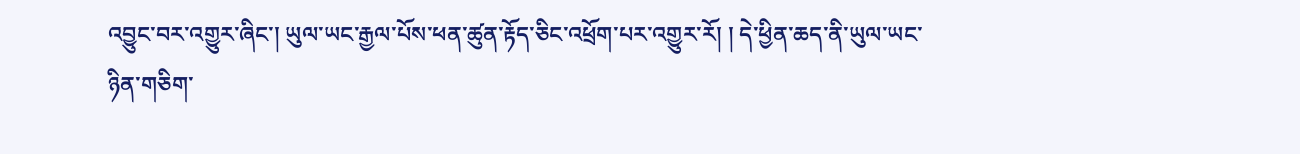འབྱུང་བར་འགྱུར་ཞིང་། ཡུལ་ཡང་རྒྱལ་པོས་ཕན་ཚུན་རྟོད་ཅིང་འཕྲོག་པར་འགྱུར་རོ། ། དེ་ཕྱིན་ཆད་ནི་ཡུལ་ཡང་ཉིན་གཅིག་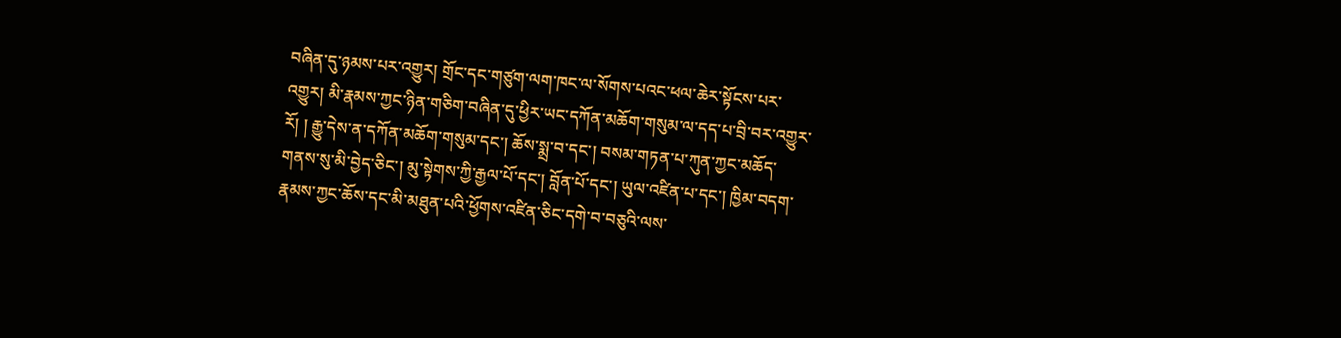བཞིན་དུ་ཉམས་པར་འགྱུར། གྲོང་དང་གཙུག་ལག་ཁང་ལ་སོགས་པའང་ཕལ་ཆེར་སྟོངས་པར་འགྱུར། མི་རྣམས་ཀྱང་ཉིན་གཅིག་བཞིན་དུ་ཕྱིར་ཡང་དཀོན་མཆོག་གསུམ་ལ་དད་པ་བྲི་བར་འགྱུར་རོ། ། རྒྱུ་དེས་ན་དཀོན་མཆོག་གསུམ་དང་། ཆོས་སྨྲ་བ་དང་། བསམ་གཏན་པ་ཀུན་ཀྱང་མཆོད་གནས་སུ་མི་བྱེད་ཅིང་། མུ་སྟེགས་ཀྱི་རྒྱལ་པོ་དང་། བློན་པོ་དང་། ཡུལ་འཛིན་པ་དང་། ཁྱིམ་བདག་རྣམས་ཀྱང་ཆོས་དང་མི་མཐུན་པའི་ཕྱོགས་འཛིན་ཅིང་དགེ་བ་བཅུའི་ལས་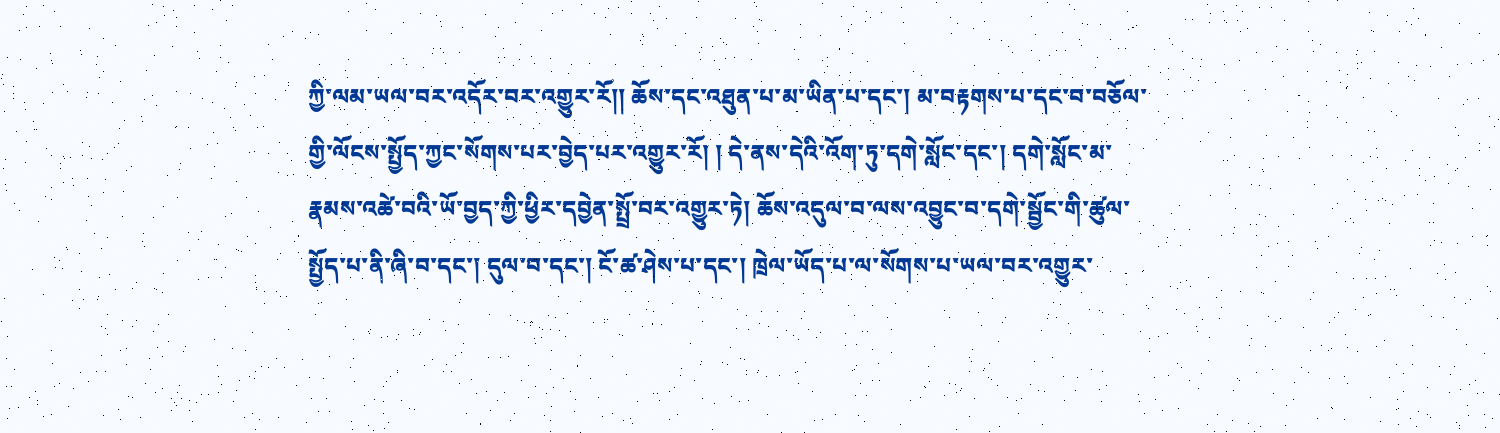ཀྱི་ལམ་ཡལ་བར་འདོར་བར་འགྱུར་རོ།། ཆོས་དང་འཐུན་པ་མ་ཡིན་པ་དང་། མ་བརྟགས་པ་དང་བ་བཅོལ་གྱི་ལོངས་སྤྱོད་ཀྱང་སོགས་པར་བྱེད་པར་འགྱུར་རོ། ། དེ་ནས་དེའི་འོག་ཏུ་དགེ་སློང་དང་། དགེ་སློང་མ་རྣམས་འཚེ་བའི་ཡོ་བྱད་ཀྱི་ཕྱིར་དབྱེན་སྤྲོ་བར་འགྱུར་ཏེ། ཆོས་འདུལ་བ་ལས་འབྱུང་བ་དགེ་སྦྱོང་གི་ཚུལ་སྤྱོད་པ་ནི་ཞི་བ་དང་། དུལ་བ་དང་། ངོ་ཚ་ཤེས་པ་དང་། ཁྲེལ་ཡོད་པ་ལ་སོགས་པ་ཡལ་བར་འགྱུར་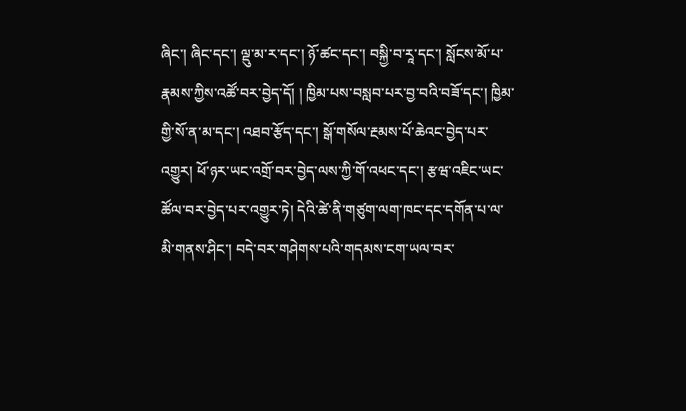ཞིང་། ཞིང་དང་། ལྡུ་མ་ར་དང་། ཉོ་ཚང་དང་། བསྐྱི་བ་རཱ་དང་། སློངས་མོ་པ་རྣམས་ཀྱིས་འཚོ་བར་བྱེད་དོ། ། ཁྱིམ་པས་བསླབ་པར་བྱ་བའི་བཟོ་དང་། ཁྱིམ་གྱི་སོ་ན་མ་དང་། འཐབ་རྩོད་དང་། སྒོ་གསོལ་རྔམས་པོ་ཆེའང་བྱེད་པར་འགྱུར། ཕོ་ཉར་ཡང་འགྲོ་བར་བྱེད་ལས་ཀྱི་གོ་འཕང་དང་། རྩཝ་འཇིང་ཡང་ཚོལ་བར་བྱེད་པར་འགྱུར་ཏེ། དེའི་ཚེ་ནི་གཙུག་ལག་ཁང་དང་དགོན་པ་ལ་མི་གནས་ཤིང་། བདེ་བར་གཤེགས་པའི་གདམས་ངག་ཡལ་བར་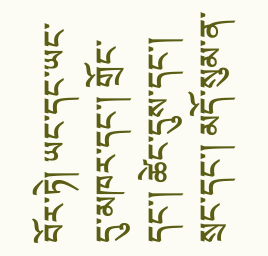བོར་ཏེ། ཡང་དང་ཡང་དུ་མཁར་དང་། གྲོང་དང་། ཚེང་དུས་དང་། སྲང་དང་། མདོ་སུམ་ན་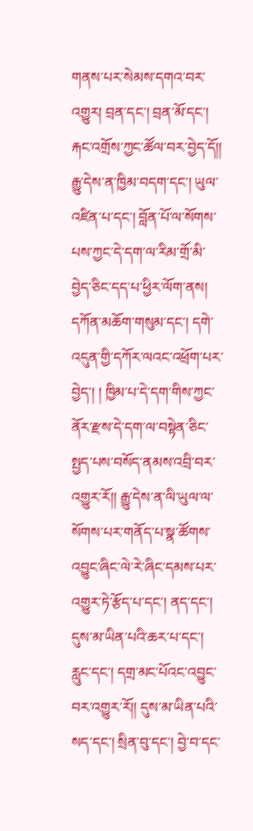གནས་པར་སེམས་དགའ་བར་འགྱུར། བྲན་དང་། བྲན་མོ་དང་། རྐང་འགྲོས་ཀྱང་ཚོལ་བར་བྱེད་དོ།། རྒྱུ་དེས་ན་ཁྱིམ་བདག་དང་། ཡུལ་འཛིན་པ་དང་། བློན་པོ་ལ་སོགས་པས་ཀྱང་དེ་དག་ལ་རིམ་གྲོ་མི་བྱེད་ཅིང་དད་པ་ཕྱིར་ལོག་ནས། དཀོན་མཆོག་གསུམ་དང་། དགེ་འདུན་གྱི་དཀོར་ལའང་འཕྲོག་པར་བྱེད་། ། ཁྱིམ་པ་དེ་དག་གིས་ཀྱང་ནོར་རྫས་དེ་དག་ལ་བསྟེན་ཅིང་སྤྱད་པས་བསོད་ནམས་འབྲི་བར་འགྱུར་རོ།། རྒྱུ་དེས་ན་ལི་ཡུལ་ལ་སོགས་པར་གནོད་པ་སྣ་ཚོགས་འབྱུང་ཞིང་ལེ་རེ་ཞིང་དམས་པར་འགྱུར་ཏེ་རྩོད་པ་དང་། ནད་དང་། དུས་མ་ཡིན་པའི་ཆར་པ་དང་། རླུང་དང་། དགྲ་མང་པོའང་འབྱུང་བར་འགྱུར་རོ།། དུས་མ་ཡིན་པའི་སད་དང་། སྲིན་བུ་དང་། བྱེ་བ་དང་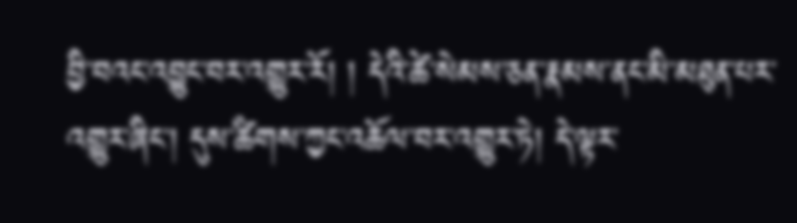བྱི་བའང་འབྱུང་བར་འགྱུར་རོ། ། དེའི་ཚེ་སེམས་ཅན་རྣམས་ནང་མི་མཐུན་པར་འགྱུར་ཞིང་། དུས་ཚིགས་ཀྱང་འཆོལ་བར་འགྱུར་ཏེ། དེ་ལྟར་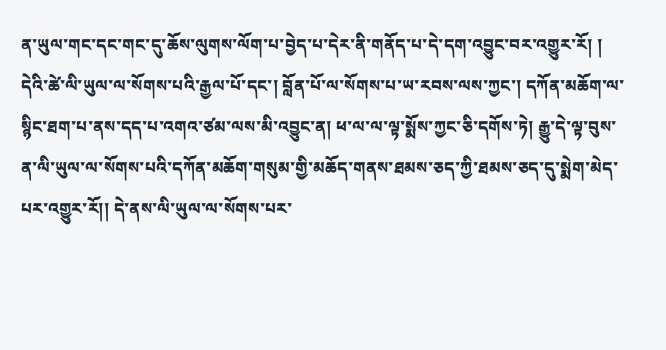ན་ཡུལ་གང་དང་གང་དུ་ཆོས་ལུགས་ལོག་པ་བྱེད་པ་དེར་ནི་གནོད་པ་དེ་དག་འབྱུང་བར་འགྱུར་རོ། ། དེའི་ཚེ་ལི་ཡུལ་ལ་སོགས་པའི་རྒྱལ་པོ་དང་། བློན་པོ་ལ་སོགས་པ་ཡ་རབས་ལས་ཀྱང་། དཀོན་མཆོག་ལ་སྙིང་ཐག་པ་ནས་དད་པ་འགའ་ཙམ་ལས་མི་འབྱུང་ན། ཕ་ལ་ལ་ལྟ་སྨོས་ཀྱང་ཅི་དགོས་ཏེ། རྒྱུ་དེ་ལྟ་བུས་ན་ལི་ཡུལ་ལ་སོགས་པའི་དཀོན་མཆོག་གསུམ་གྱི་མཆོད་གནས་ཐམས་ཅད་ཀྱི་ཐམས་ཅད་དུ་སྨེག་མེད་པར་འགྱུར་རོ།། དེ་ནས་ལི་ཡུལ་ལ་སོགས་པར་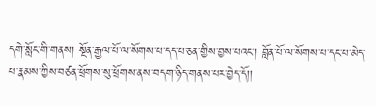དགེ་སློང་གི་གནས། སྔོན་རྒྱལ་པོ་ལ་སོགས་པ་དད་པ་ཅན་གྱིས་བྱས་པའང་། བློན་པོ་ལ་སོགས་པ་དང་པ་མེད་པ་རྣམས་ཀྱིས་བཙན་ཕྲོགས་སུ་ཕྲོགས་ནས་བདག་ཉིད་གནས་པར་བྱེད་དོ།།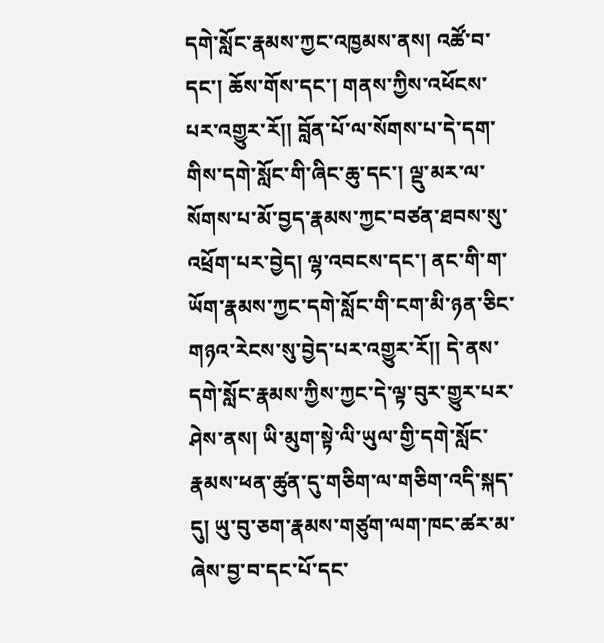དགེ་སློང་རྣམས་ཀྱང་འཁྱམས་ནས། འཚོ་བ་དང་། ཆོས་གོས་དང་། གནས་ཀྱིས་འཕོངས་པར་འགྱུར་རོ།། བློན་པོ་ལ་སོགས་པ་དེ་དག་གིས་དགེ་སློང་གི་ཞིང་ཆུ་དང་། ལྡུ་མར་ལ་སོགས་པ་མོ་བྱད་རྣམས་ཀྱང་བཙན་ཐབས་སུ་འཕྲོག་པར་བྱེད། ལྷ་འབངས་དང་། ནང་གི་ག་ཡོག་རྣམས་ཀྱང་དགེ་སློང་གི་ངག་མི་ཉན་ཅིང་གཉའ་རེངས་སུ་བྱེད་པར་འགྱུར་རོ།། དེ་ནས་དགེ་སློང་རྣམས་ཀྱིས་ཀྱང་དེ་ལྟ་བུར་གྱུར་པར་ཤེས་ནས། ཡི་མུག་སྟེ་ལི་ཡུལ་གྱི་དགེ་སློང་རྣམས་ཕན་ཚུན་དུ་གཅིག་ལ་གཅིག་འདི་སྐད་དུ། ཡུ་བུ་ཅག་རྣམས་གཙུག་ལག་ཁང་ཚར་མ་ཞེས་བྱ་བ་དང་པོ་དང་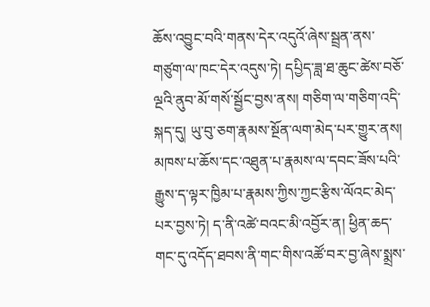ཆོས་འབྱུང་བའི་གནས་དེར་འདུའོ་ཞེས་སྦྲན་ནས་གཙུག་ལ་ཁང་དེར་འདུས་ཏེ། དཔྱིད་ཟླ་ཐ་ཆུང་ཚེས་བཅོ་ལྔའི་ནུབ་མོ་གསོ་སྦྱོང་བྱས་ནས། གཅིག་ལ་གཅིག་འདི་སྐད་དུ། ཡུ་བུ་ཅག་རྣམས་སྔོན་ལག་མེད་པར་གྱུར་ནས། མཁས་པ་ཆོས་དང་འཐུན་པ་རྣམས་ལ་དབང་ཟོས་པའི་རྒྱུས་ད་ལྟར་ཁྱིམ་པ་རྣམས་ཀྱིས་ཀྱང་རྩིས་ལོའང་མེད་པར་བྱས་ཏེ། ད་ནི་འཚེ་བའང་མི་འབྱོར་ན། ཕྱིན་ཆད་གང་དུ་འདོད་ཐབས་ནི་གང་གིས་འཚོ་བར་བྱ་ཞེས་སྨྲས་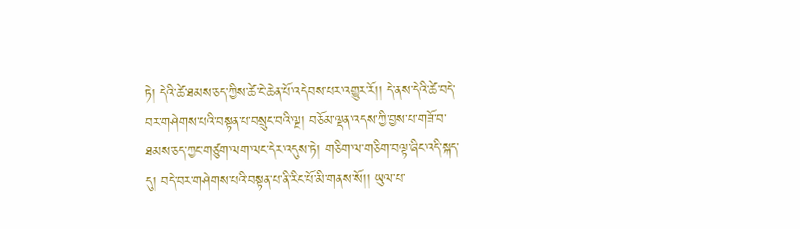ཏེ། དེའི་ཚེ་ཐམས་ཅད་ཀྱིས་ཚེ་ངེ་ཆེན་པོ་འདེབས་པར་འགྱུར་རོ།། དེ་ནས་དེའི་ཚེ་བདེ་བར་གཤེགས་པའི་བསྟན་པ་བསྲུང་བའི་ལྔ། བཅོམ་ལྡན་འདས་ཀྱི་བྱས་པ་གཟོ་བ་ཐམས་ཅད་ཀྱང་གཙུག་ལག་ལང་དེར་འདུས་ཏེ། གཅིག་ལ་གཅིག་བལྟ་ཞིང་འདི་སྐད་དུ། བདེ་བར་གཤེགས་པའི་བསྟན་པ་ནི་རིང་པོ་མི་གནས་སོ།། ཡུལ་པ་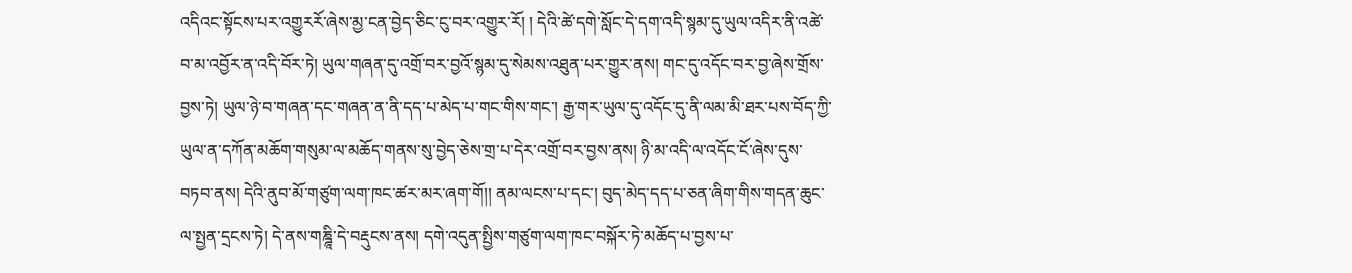འདིའང་སྟོངས་པར་འགྱུརརོ་ཞེས་མྱ་ངན་བྱེད་ཅིང་ངུ་བར་འགྱུར་རོ། ། དེའི་ཚེ་དགེ་སློང་དེ་དག་འདི་སྙམ་དུ་ཡུལ་འདིར་ནི་འཚེ་བ་མ་འབྱོར་ན་འདི་བོར་ཏེ། ཡུལ་གཞན་དུ་འགྲོ་བར་བྱའོ་སྙམ་དུ་སེམས་འཐུན་པར་གྱུར་ནས། གང་དུ་འདོང་བར་བྱ་ཞེས་གྲོས་བྱས་ཏེ། ཡུལ་ཉེ་བ་གཞན་དང་གཞན་ན་ནི་དད་པ་མེད་པ་གང་གིས་གང་། རྒྱ་གར་ཡུལ་དུ་འདོང་དུ་ནི་ལམ་མི་ཐར་པས་བོད་ཀྱི་ཡུལ་ན་དཀོན་མཆོག་གསུམ་ལ་མཆོད་གནས་སུ་བྱེད་ཅེས་གྲ་པ་དེར་འགྲོ་བར་བྱས་ནས། ཉི་མ་འདི་ལ་འདོང་ངོ་ཞེས་དུས་བཏབ་ནས། དེའི་ནུབ་མོ་གཙུག་ལག་ཁང་ཚར་མར་ཞག་གོ།། ནམ་ལངས་པ་དང་། བུད་མེད་དད་པ་ཅན་ཞིག་གིས་གདན་ཆུང་ལ་སྤྱན་དྲངས་ཏེ། དེ་ནས་གཎྜཱི་དེ་བརྡུངས་ནས། དགེ་འདུན་སྤྱིས་གཙུག་ལག་ཁང་བསྐོར་ཏེ་མཆོད་པ་བྱས་པ་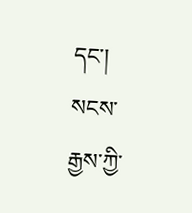དང་། སངས་རྒྱས་ཀྱི་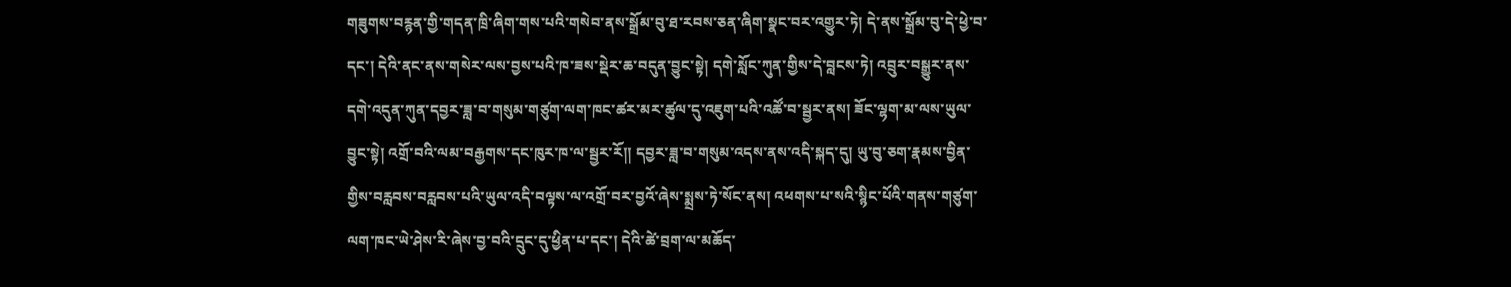གཟུགས་བརྙན་གྱི་གདན་ཁྲི་ཞིག་གས་པའི་གསེབ་ནས་སྒྲོམ་བུ་ཐ་རབས་ཅན་ཞིག་སྣང་བར་འགྱུར་ཏེ། དེ་ནས་སྒྲོམ་བུ་དེ་ཕྱེ་བ་དང་། དེའི་ནང་ནས་གསེར་ལས་བྱས་པའི་ཁ་ཟས་སྡེར་ཆ་བདུན་བྱུང་སྟེ། དགེ་སློང་ཀུན་གྱིས་དེ་བླངས་ཏེ། འབྲུར་བསྒྱུར་ནས་དགེ་འདུན་ཀུན་དབྱར་ཟླ་བ་གསུམ་གཙུག་ལག་ཁང་ཚར་མར་ཚུལ་དུ་འཇུག་པའི་འཚོ་བ་སྦྱར་ནས། ཟོང་ལྷག་མ་ལས་ཡུལ་བྱུང་སྟེ། འགྲོ་བའི་ལམ་བརྒྱགས་དང་ཁུར་ཁ་ལ་སྦྱར་རོ།། དབྱར་ཟླ་བ་གསུམ་འདས་ནས་འདི་སྐད་དུ། ཡུ་བུ་ཅག་རྣམས་བྱིན་གྱིས་བརླབས་བརླབས་པའི་ཡུལ་འདི་བལྟས་ལ་འགྲོ་བར་བྱའོ་ཞེས་སྨྲས་ཏེ་སོང་ནས། འཕགས་པ་སའི་སྙིང་པོའི་གནས་གཙུག་ལག་ཁང་ཡེ་ཤེས་རི་ཞེས་བྱ་བའི་དྲུང་དུ་ཕྱིན་པ་དང་། དེའི་ཚེ་བྲག་ལ་མཆོད་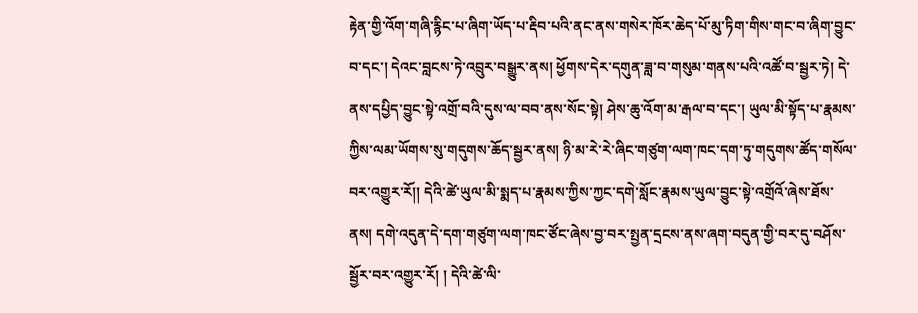རྟེན་གྱི་འོག་གཞི་རྙིང་པ་ཞིག་ཡོད་པ་རྡིབ་པའི་ནང་ནས་གསེར་ཁོར་ཆེད་པོ་མུ་ཏིག་གིས་གང་བ་ཞིག་བྱུང་བ་དང་། དེའང་བླངས་ཏེ་འབྲུར་བསྒྱུར་ནས། ཕྱོགས་དེར་དགུན་ཟླ་བ་གསུམ་གནས་པའི་འཚོ་བ་སྦྱར་ཏེ། དེ་ནས་དཔྱིད་བྱུང་སྟེ་འགྲོ་བའི་དུས་ལ་བབ་ནས་སོང་སྟེ། ཤེས་ཆུ་འོག་མ་རྒལ་བ་དང་། ཡུལ་མི་སྟོད་པ་རྣམས་ཀྱིས་ལམ་ཡོགས་སུ་གདུགས་ཆོད་སྦྱར་ནས། ཉི་མ་རེ་རེ་ཞིང་གཙུག་ལག་ཁང་དག་ཏུ་གདུགས་ཚོད་གསོལ་བར་འགྱུར་རོ།། དེའི་ཚེ་ཡུལ་མི་སྨད་པ་རྣམས་ཀྱིས་ཀྱང་དགེ་སློང་རྣམས་ཡུལ་བྱུང་སྟེ་འགྲོའོ་ཞེས་ཐོས་ནས། དགེ་འདུན་དེ་དག་གཙུག་ལག་ཁང་ཙོང་ཞེས་བྱ་བར་སྤྱན་དྲངས་ནས་ཞག་བདུན་གྱི་བར་དུ་བཤོས་སྦྱོར་བར་འགྱུར་རོ། ། དེའི་ཚེ་ལི་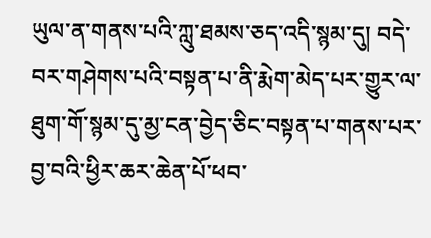ཡུལ་ན་གནས་པའི་ཀླུ་ཐམས་ཅད་འདི་སྙམ་དུ། བདེ་བར་གཤེགས་པའི་བསྟན་པ་ནི་རྨེག་མེད་པར་གྱུར་ལ་ཐུག་གོ་སྙམ་དུ་མྱ་ངན་བྱེད་ཅིང་བསྟན་པ་གནས་པར་བྱ་བའི་ཕྱིར་ཆར་ཆེན་པོ་ཕབ་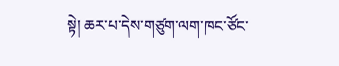སྟེ། ཆར་པ་དེས་གཙུག་ལག་ཁང་ཙོང་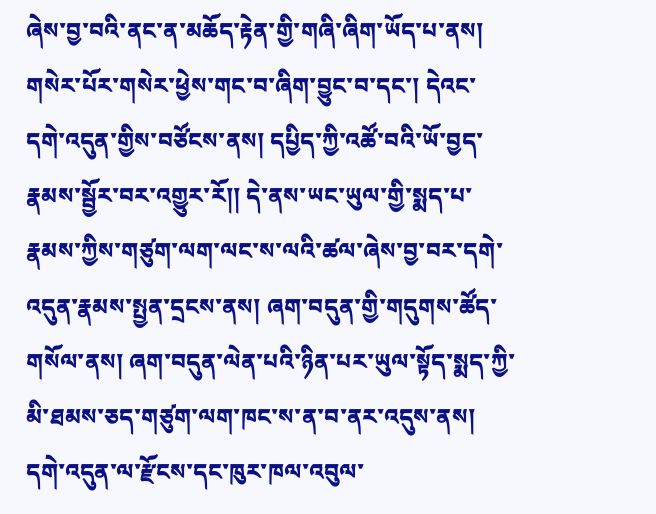ཞེས་བྱ་བའི་ནང་ན་མཆོད་རྟེན་གྱི་གཞི་ཞིག་ཡོད་པ་ནས། གསེར་པོར་གསེར་ཕྱེས་གང་བ་ཞིག་བྱུང་བ་དང་། དེའང་དགེ་འདུན་གྱིས་བཙོངས་ནས། དཔྱིད་ཀྱི་འཚོ་བའི་ཡོ་བྱད་རྣམས་སྦྱོར་བར་འགྱུར་རོ།། དེ་ནས་ཡང་ཡུལ་གྱི་སྨད་པ་རྣམས་ཀྱིས་གཙུག་ལག་ལང་ས་ལའི་ཚལ་ཞེས་བྱ་བར་དགེ་འདུན་རྣམས་སྤྱན་དྲངས་ནས། ཞག་བདུན་གྱི་གདུགས་ཚོད་གསོལ་ནས། ཞག་བདུན་ལེན་པའི་ཉིན་པར་ཡུལ་སྟོད་སྨད་ཀྱི་མི་ཐམས་ཅད་གཙུག་ལག་ཁང་ས་ན་བ་ནར་འདུས་ནས། དགེ་འདུན་ལ་རྫོངས་དང་ཁུར་ཁལ་འབུལ་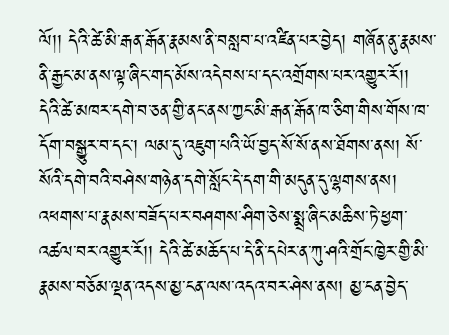ལོ།། དེའི་ཚེ་མི་རྒན་རྒོན་རྣམས་ནི་བསླབ་པ་འཛིན་པར་བྱེད། གཞོན་ནུ་རྣམས་ནི་རྒྱང་མ་ནས་ལྟ་ཞིང་གད་མོས་འདེབས་པ་དང་འགྲོགས་པར་འགྱུར་རོ།། དེའི་ཚེ་མཁར་དགེ་བ་ཅན་གྱི་ནང་ནས་ཀྱང་མི་རྒན་རྒོན་ཁ་ཅིག་གིས་གོས་ཁ་དོག་བསྒྱུར་བ་དང་། ལམ་དུ་འཇུག་པའི་ཡོ་བྱད་སོ་སོ་ནས་ཐོགས་ནས། སོ་སོའི་དགེ་བའི་བཤེས་གཉེན་དགེ་སློང་དེ་དག་གི་མདུན་དུ་ལྷགས་ནས། འཕགས་པ་རྣམས་བཟོད་པར་བཤགས་ཤིག་ཅེས་སྨྲ་ཞིང་མཆིས་ཏེ་ཕྱག་འཚལ་བར་འགྱུར་རོ།། དེའི་ཚེ་མཆོད་པ་དེ་ནི་དཔེར་ན་ཀུ་ཤའི་གྲོང་ཁྱེར་གྱི་མི་རྣམས་བཅོམ་ལྡན་འདས་མྱ་ངན་ལས་འདའ་བར་ཤེས་ནས། མྱ་ངན་བྱེད་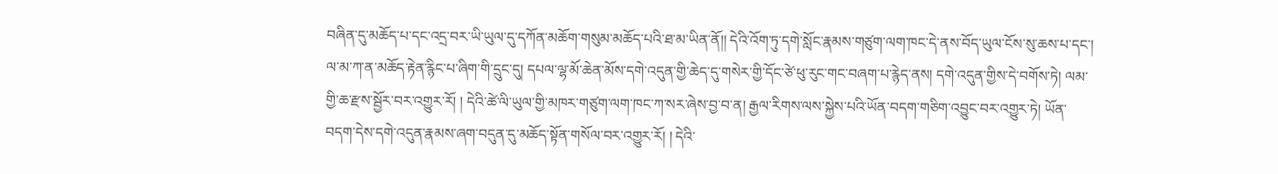བཞིན་དུ་མཆོད་པ་དང་འདྲ་བར་ཡི་ཡུལ་དུ་དཀོན་མཆོག་གསུམ་མཆོད་པའི་ཐ་མ་ཡིན་ནོ།། དེའི་འོག་ཏུ་དགེ་སློང་རྣམས་གཙུག་ལག་ཁང་དེ་ནས་བོད་ཡུལ་ངོས་སུ་ཆས་པ་དང་། ལ་མ་ཀ་ན་མཆོད་རྟེན་རྙིང་པ་ཞིག་གི་དྲུང་དུ། དཔལ་ལྷ་མོ་ཆེན་མོས་དགེ་འདུན་གྱི་ཆེད་དུ་གསེར་གྱི་དོང་ཙེ་ཕུ་རུང་གང་བཞག་པ་རྙེད་ནས། དགེ་འདུན་གྱིས་དེ་བགོས་ཏེ། ལམ་གྱི་ཆ་རྫས་སྦྱོར་བར་འགྱུར་རོ། ། དེའི་ཚེ་ལི་ཡུལ་གྱི་མཁར་གཙུག་ལག་ཁང་ཀ་སར་ཞེས་བྱ་བ་ན། རྒྱལ་རིགས་ལས་སྐྱེས་པའི་ཡོན་བདག་གཅིག་འབྱུང་བར་འགྱུར་ཏེ། ཡོན་བདག་དེས་དགེ་འདུན་རྣམས་ཞག་བདུན་དུ་མཆོད་སྟོན་གསོལ་བར་འགྱུར་རོ། ། དེའི་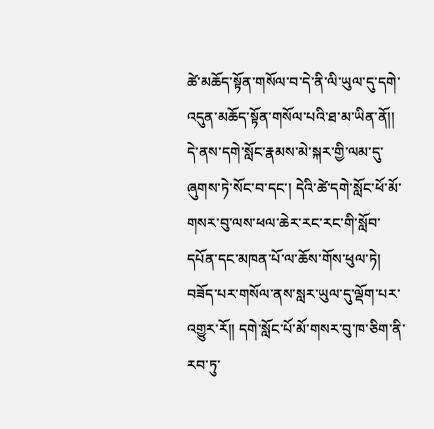ཚེ་མཆོད་སྟོན་གསོལ་བ་དེ་ནི་ལི་ཡུལ་དུ་དགེ་འདུན་མཆོད་སྟོན་གསོལ་པའི་ཐ་མ་ཡིན་ནོ།། དེ་ནས་དགེ་སློང་རྣམས་མེ་སྐར་གྱི་ལམ་དུ་ཞུགས་ཏེ་སོང་བ་དང་། དེའི་ཚེ་དགེ་སློང་ཕོ་མོ་གསར་བུ་ལས་ཕལ་ཆེར་རང་རང་གི་སློབ་དཔོན་དང་མཁན་པོ་ལ་ཆོས་གོས་ཕུལ་ཏེ། བཟོད་པར་གསོལ་ནས་སླར་ཡུལ་དུ་ལྡོག་པར་འགྱུར་རོ།། དགེ་སློང་པོ་མོ་གསར་བུ་ཁ་ཅིག་ནི་རབ་ཏུ་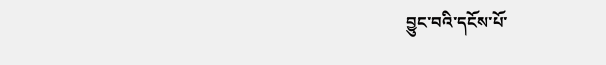བྱུང་བའི་དངོས་པོ་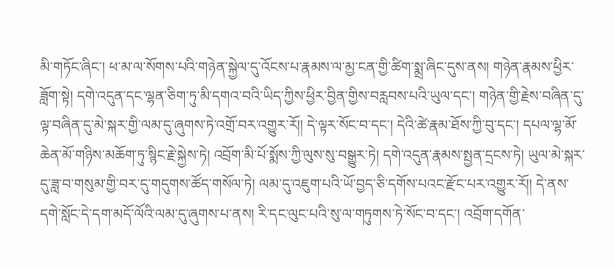མི་གཏོང་ཞིང་། ཕ་མ་ལ་སོགས་པའི་གཉེན་སྐྱེལ་དུ་འོངས་པ་རྣམས་ལ་མྱ་ངན་གྱི་ཚིག་སྨྲ་ཞིང་དུས་ནས། གཉེན་རྣམས་ཕྱིར་ཟློག་སྟེ། དགེ་འདུན་དང་ལྷན་ཅིག་ཏུ་མི་དགའ་བའི་ཡིད་ཀྱིས་ཕྱིར་བྱིན་གྱིས་བརླབས་པའི་ཡུལ་དང་། གཉེན་གྱི་རྗེས་བཞིན་དུ་ལྟ་བཞིན་དུ་མེ་སྐར་གྱི་ལམ་དུ་ཞུགས་ཏེ་འགྲོ་བར་འགྱུར་རོ།། དེ་ལྟར་སོང་བ་དང་། དེའི་ཚེ་རྣམ་ཐོས་ཀྱི་བུ་དང་། དཔལ་ལྷ་མོ་ཆེན་མོ་གཉིས་མཆོག་ཏུ་སྙིང་རྗེ་སྐྱེས་ཏེ། འབྲོག་མི་པོ་སྨོས་ཀྱི་ལུས་སུ་བསྒྱུར་ཏེ། དགེ་འདུན་རྣམས་སྤྱན་དྲངས་ཏེ། ཡུལ་མེ་སྐར་དུ་ཟླ་བ་གསུམ་གྱི་བར་དུ་གདུགས་ཚོད་གསོལ་ཏེ། ལམ་དུ་འཇུག་པའི་ཡོ་བྱད་ཅི་དགོས་པའང་རྫོང་པར་འགྱུར་རོ།། དེ་ནས་དགེ་སློང་དེ་དག་མདོ་ལོའི་ལམ་དུ་ཞུགས་པ་ནས། རི་དང་ལུང་པའི་སུ་ལ་གཏུགས་ཏེ་སོང་བ་དང་། འབྲོག་དགོན་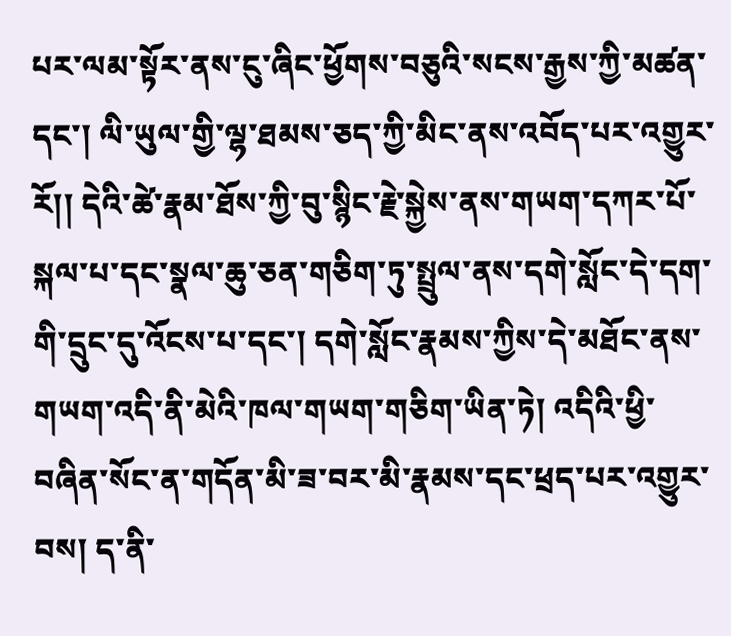པར་ལམ་སྟོར་ནས་ངུ་ཞིང་ཕྱོགས་བཅུའི་སངས་རྒྱས་ཀྱི་མཚན་དང་། ལི་ཡུལ་གྱི་ལྷ་ཐམས་ཅད་ཀྱི་མིང་ནས་འབོད་པར་འགྱུར་རོ།། དེའི་ཚེ་རྣམ་ཐོས་ཀྱི་བུ་སྙིང་རྗེ་སྐྱེས་ནས་གཡག་དཀར་པོ་སྐལ་པ་དང་སྣལ་ཆུ་ཅན་གཅིག་ཏུ་སྤྲུལ་ནས་དགེ་སློང་དེ་དག་གི་དྲུང་དུ་འོངས་པ་དང་། དགེ་སློང་རྣམས་ཀྱིས་དེ་མཐོང་ནས་གཡག་འདི་ནི་མེའི་ཁལ་གཡག་གཅིག་ཡིན་ཏེ། འདིའི་ཕྱི་བཞིན་སོང་ན་གདོན་མི་ཟ་བར་མི་རྣམས་དང་ཕྲད་པར་འགྱུར་བས། ད་ནི་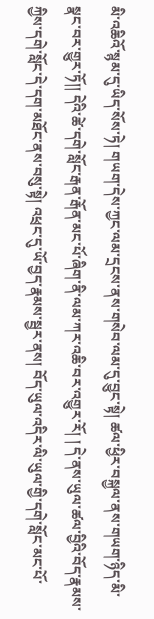མི་འཆིའོ་སྙམ་དུ་ཡིད་སོས་ཏེ། གཡག་དེས་ཀྱང་ལམ་དྲངས་ནས་གསེབ་ལམ་དུ་བྱུང་སྟེ། ཚལ་ཕྱིར་བསྐྱལ་ནས་གཡག་ཉིད་མི་སྣང་བར་གྱུར་ཏོ།། དེའི་ཚེ་དགེ་སློང་རྒན་རྒོན་མང་པོ་ཞིག་ནི་ལམ་ཀར་འཆི་བར་འགྱུར་རོ། ། དེ་ནས་ཡུལ་ཚལ་བྱིའི་བོད་རྣམས་ཀྱིས་དགེ་སློང་དེ་དག་མཐོང་ནས་བསུ་སྟེ། འཕྲང་དུ་ཡོ་བྱད་རྣམས་སྦྱར་ནས། བོད་ཡུལ་འདིར་ལི་ཡུལ་གྱི་དགེ་སློང་མང་པོ་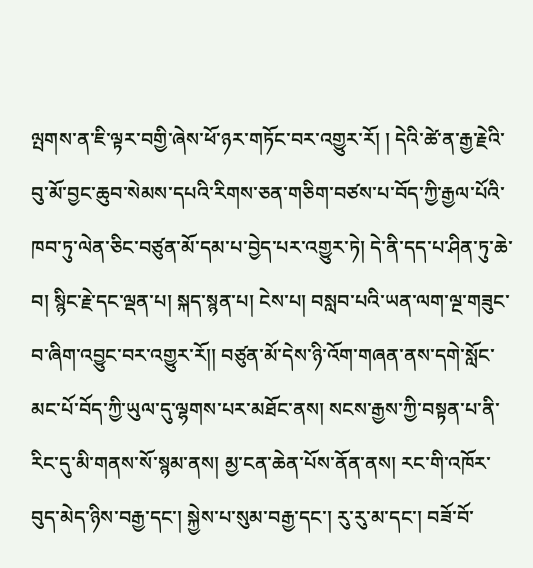ལྤགས་ན་ཇི་ལྟར་བགྱི་ཞེས་ཕོ་ཉར་གཏོང་བར་འགྱུར་རོ། ། དེའི་ཚེ་ན་རྒྱ་རྗེའི་བུ་མོ་བྱང་ཆུབ་སེམས་དཔའི་རིགས་ཅན་གཅིག་བཙས་པ་བོད་ཀྱི་རྒྱལ་པོའི་ཁབ་ཏུ་ལེན་ཅིང་བཙུན་མོ་དམ་པ་བྱེད་པར་འགྱུར་ཏེ། དེ་ནི་དད་པ་ཤིན་ཏུ་ཆེ་བ། སྙིང་རྗེ་དང་ལྡན་པ། སྐད་སྙན་པ། ངེས་པ། བསླབ་པའི་ཡན་ལག་ལྔ་གཟུང་བ་ཞིག་འབྱུང་བར་འགྱུར་རོ།། བཙུན་མོ་དེས་ཉི་འོག་གཞན་ནས་དགེ་སློང་མང་པོ་བོད་ཀྱི་ཡུལ་དུ་ལྷགས་པར་མཐོང་ནས། སངས་རྒྱས་ཀྱི་བསྟན་པ་ནི་རིང་དུ་མི་གནས་སོ་སྙམ་ནས། མྱ་ངན་ཆེན་པོས་ནོན་ནས། རང་གི་འཁོར་བུད་མེད་ཉིས་བརྒྱ་དང་། སྐྱེས་པ་སུམ་བརྒྱ་དང་། རུ་རུ་མ་དང་། བཟོ་བོ་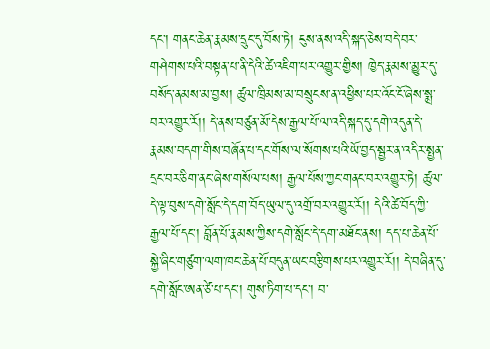དང་། གནང་ཆེན་རྣམས་དྲུང་དུ་བོས་ཏེ། ངུས་ནས་འདི་སྐད་ཅེས་བདེ་བར་གཤེགས་པའི་བསྟན་པ་ནི་དེའི་ཚེ་འཇིག་པར་འགྱུར་གྱིས། ཁྱེད་རྣམས་མྱུར་དུ་བསོད་ནམས་མ་བྱས། ཚུལ་ཁྲིམས་མ་བསྲུངས་ན་འཕྱིས་པར་འོང་ངོ་ཞེས་སྨྲ་བར་འགྱུར་རོ།། དེ་ནས་བཙུན་མོ་དེས་རྒྱལ་པོ་ལ་འདི་སྐད་དུ་དགེ་འདུན་དེ་རྣམས་བདག་གིས་བཞོན་པ་དང་གོས་ལ་སོགས་པའི་ཡོ་བྱད་སྦྱར་ན་འདིར་སྤྱན་དྲང་བར་ཅིག་ནང་ཞེས་གསོལ་པས། རྒྱལ་པོས་ཀྱང་གནང་བར་འགྱུར་ཏེ། ཚུལ་དེ་ལྟ་བུས་དགེ་སློང་དེ་དག་བོད་ཡུལ་དུ་འགྲོ་བར་འགྱུར་རོ།། དེའི་ཚེ་བོད་ཀྱི་རྒྱལ་པོ་དང་། བློན་པོ་རྣམས་ཀྱིས་དགེ་སློང་དེ་དག་མཐོང་ནས། དད་པ་ཆེན་པོ་སྐྱེ་ཞིང་གཙུག་ལག་ཁང་ཆེན་པོ་བདུན་ཡང་བརྩིགས་པར་འགྱུར་རོ།། དེ་བཞིན་དུ་དགེ་སློང་ཨན་ཙེ་པ་དང་། གུས་ཏིག་པ་དང་། བ་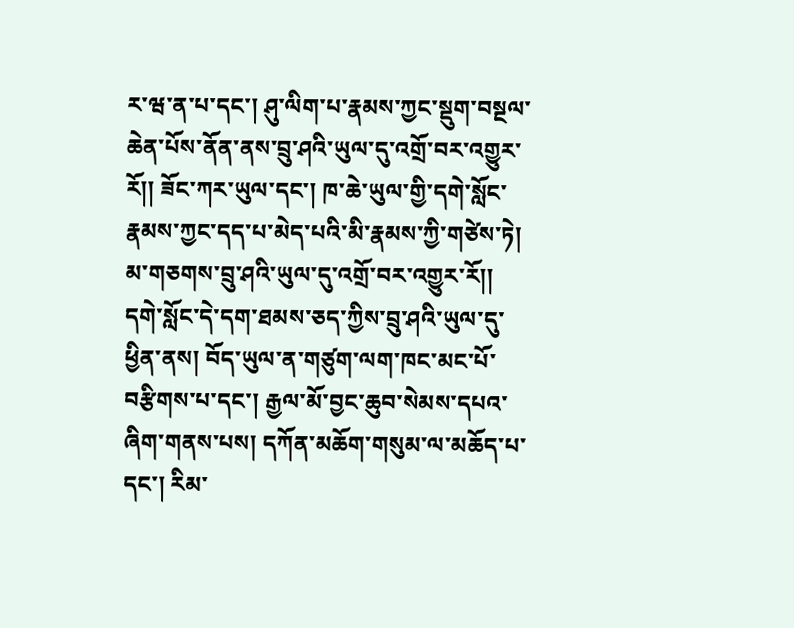ར་ཝ་ན་པ་དང་། ཤུ་ལིག་པ་རྣམས་ཀྱང་སྡུག་བསྔལ་ཆེན་པོས་ནོན་ནས་བྲུ་ཤའི་ཡུལ་དུ་འགྲོ་བར་འགྱུར་རོ།། ཟོང་ཀར་ཡུལ་དང་། ཁ་ཆེ་ཡུལ་གྱི་དགེ་སློང་རྣམས་ཀྱང་དད་པ་མེད་པའི་མི་རྣམས་ཀྱི་གཙེས་ཏེ། མ་གཅགས་བྲུ་ཤའི་ཡུལ་དུ་འགྲོ་བར་འགྱུར་རོ།། དགེ་སློང་དེ་དག་ཐམས་ཅད་ཀྱིས་བྲུ་ཤའི་ཡུལ་དུ་ཕྱིན་ནས། བོད་ཡུལ་ན་གཙུག་ལག་ཁང་མང་པོ་བརྩིགས་པ་དང་། རྒྱལ་མོ་བྱང་ཆུབ་སེམས་དཔའ་ཞིག་གནས་པས། དཀོན་མཆོག་གསུམ་ལ་མཆོད་པ་དང་། རིམ་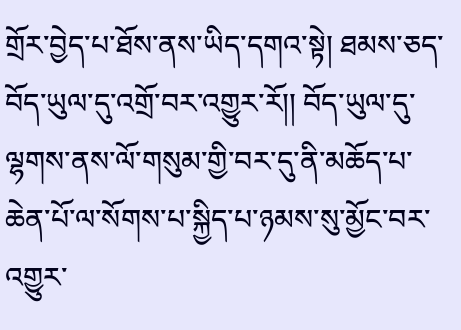གྲོར་བྱེད་པ་ཐོས་ནས་ཡིད་དགའ་སྟེ། ཐམས་ཅད་བོད་ཡུལ་དུ་འགྲོ་བར་འགྱུར་རོ།། བོད་ཡུལ་དུ་ལྷགས་ནས་ལོ་གསུམ་གྱི་བར་དུ་ནི་མཆོད་པ་ཆེན་པོ་ལ་སོགས་པ་སྐྱིད་པ་ཉམས་སུ་མྱོང་བར་འགྱུར་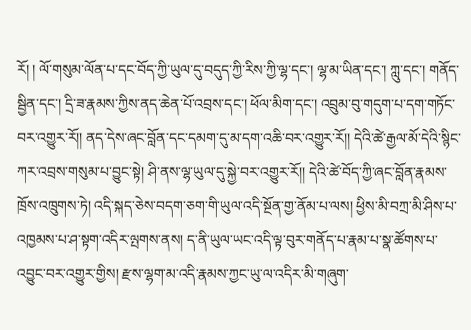རོ། ། ལོ་གསུམ་ལོན་པ་དང་བོད་ཀྱི་ཡུལ་དུ་བདུད་ཀྱི་རིས་ཀྱི་ལྷ་དང་། ལྷ་མ་ཡིན་དང་། ཀླུ་དང་། གནོད་སྦྱིན་དང་། དྲི་ཟ་རྣམས་ཀྱིས་ནད་ཆེན་པོ་འབྲས་དང་། ཕོལ་མིག་དང་། འབྲུམ་བུ་གདུག་པ་དག་གཏོང་བར་འགྱུར་རོ།། ནད་དེས་ཞང་བློན་དང་དམག་དུ་མ་དག་འཆི་བར་འགྱུར་རོ།། དེའི་ཚེ་རྒྱལ་མོ་དེའི་སྙིང་ཀར་འབྲས་གསུམ་པ་བྱུང་སྟེ། ཤི་ནས་ལྷ་ཡུལ་དུ་སྐྱེ་བར་འགྱུར་རོ།། དེའི་ཚེ་བོད་ཀྱི་ཞང་བློན་རྣམས་ཁྲོས་འཁྲུགས་ཏེ། འདི་སྐད་ཅེས་བདག་ཅག་གི་ཡུལ་འདི་སྔོན་གྱ་ནོམ་པ་ལས། ཕྱིས་མི་བཀྲ་མི་ཤིས་པ་འཁྱམས་པ་ཤ་སྟག་འདིར་ལྤགས་ནས། ད་ནི་ཡུལ་ཡང་འདི་ལྟ་བུར་གནོད་པ་རྣམ་པ་སྣ་ཚོགས་པ་འབྱུང་བར་འགྱུར་གྱིས། རྫས་ལྷག་མ་འདི་རྣམས་ཀྱང་ཡུ་ལ་འདིར་མི་གཞུག་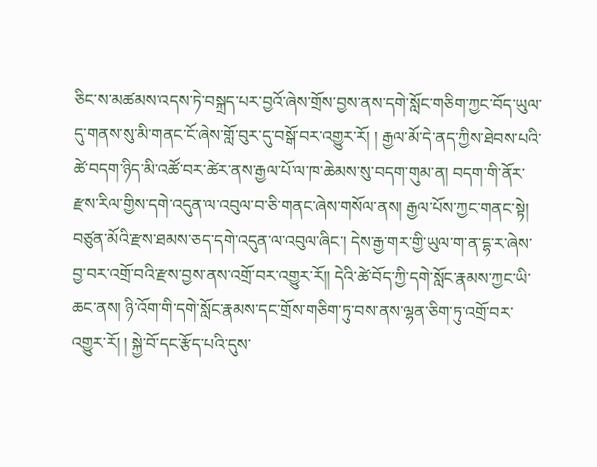ཅིང་ས་མཚམས་འདས་ཏེ་བསྐྲད་པར་བྱའོ་ཞེས་གྲོས་བྱས་ནས་དགེ་སློང་གཅིག་ཀྱང་བོད་ཡུལ་དུ་གནས་སུ་མི་གནང་ངོ་ཞེས་གློ་བུར་དུ་བསྒོ་བར་འགྱུར་རོ། ། རྒྱལ་མོ་དེ་ནད་ཀྱིས་ཐེབས་པའི་ཚེ་བདག་ཉིད་མི་འཚོ་བར་ཚེར་ནས་རྒྱལ་པོ་ལ་ཁ་ཆེམས་སུ་བདག་གུམ་ན། བདག་གི་ནོར་རྫས་རིལ་གྱིས་དགེ་འདུན་ལ་འབུལ་བ་ཅི་གནང་ཞེས་གསོལ་ནས། རྒྱལ་པོས་ཀྱང་གནང་སྟེ། བཙུན་མོའི་རྫས་ཐམས་ཅད་དགེ་འདུན་ལ་འབུལ་ཞིང་། དེས་རྒྱ་གར་གྱི་ཡུལ་ག་ན་དྷ་ར་ཞེས་བྱ་བར་འགྲོ་བའི་རྫས་བྱས་ནས་འགྲོ་བར་འགྱུར་རོ།། དེའི་ཚེ་བོད་ཀྱི་དགེ་སློང་རྣམས་ཀྱང་ཡི་ཆང་ནས། ཉི་འོག་གི་དགེ་སློང་རྣམས་དང་གྲོས་གཅིག་ཏུ་བས་ནས་ལྷན་ཅིག་ཏུ་འགྲོ་བར་འགྱུར་རོ། ། སྐྱེ་བོ་དང་རྩོད་པའི་དུས་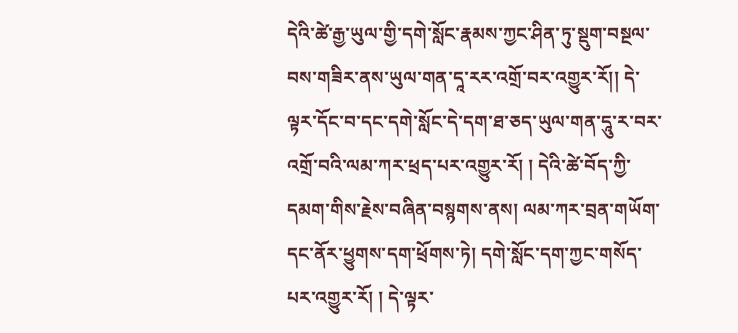དེའི་ཚེ་རྒྱ་ཡུལ་གྱི་དགེ་སློང་རྣམས་ཀྱང་ཤིན་ཏུ་སྡུག་བསྔལ་བས་གཟིར་ནས་ཡུལ་གན་དཱ་རར་འགྲོ་བར་འགྱུར་རོ།། དེ་ལྟར་དོང་བ་དང་དགེ་སློང་དེ་དག་ཐ་ཅད་ཡུལ་གན་དཱུ་ར་བར་འགྲོ་བའི་ལམ་ཀར་ཕྲད་པར་འགྱུར་རོ། ། དེའི་ཚེ་བོད་ཀྱི་དམག་གིས་རྗེས་བཞིན་བསྙགས་ནས། ལམ་ཀར་བྲན་གཡོག་དང་ནོར་ཕྱུགས་དག་ཕྲོགས་ཏེ། དགེ་སློང་དག་ཀྱང་གསོད་པར་འགྱུར་རོ། ། དེ་ལྟར་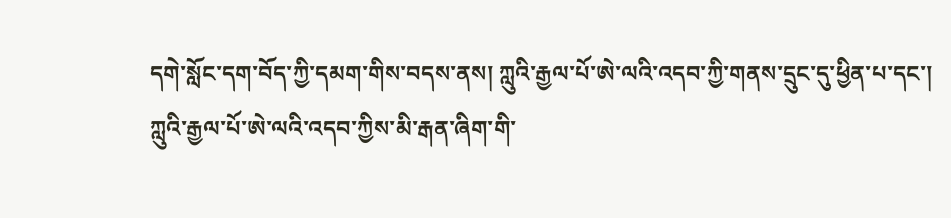དགེ་སློང་དག་བོད་ཀྱི་དམག་གིས་བདས་ནས། ཀླུའི་རྒྱལ་པོ་ཨེ་ལའི་འདབ་ཀྱི་གནས་དྲུང་དུ་ཕྱིན་པ་དང་། ཀླུའི་རྒྱལ་པོ་ཨེ་ལའི་འདབ་ཀྱིས་མི་རྒན་ཞིག་གི་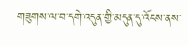གཟུགས་ལ་བ་དགེ་འདུན་གྱི་མདུན་དུ་འོངས་ནས་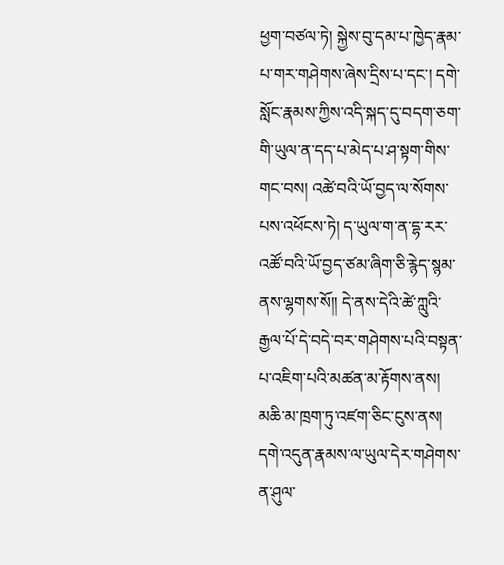ཕྱག་བཙལ་ཏེ། སྐྱེས་བུ་དམ་པ་ཁྱེད་རྣམ་པ་གར་གཤེགས་ཞེས་དྲིས་པ་དང་། དགེ་སློང་རྣམས་ཀྱིས་འདི་སྐད་དུ་བདག་ཅག་གི་ཡུལ་ན་དད་པ་མེད་པ་ཤ་སྟག་གིས་གང་བས། འཚེ་བའི་ཡོ་བྱད་ལ་སོགས་པས་འཕོངས་ཏེ། ད་ཡུལ་ག་ན་དྷ་རར་འཚོ་བའི་ཡོ་བྱད་ཙམ་ཞིག་ཅི་རྙེད་སྙམ་ནས་ལྷགས་སོ།། དེ་ནས་དེའི་ཚེ་ཀླུའི་རྒྱལ་པོ་དེ་བདེ་བར་གཤེགས་པའི་བསྟན་པ་འཇིག་པའི་མཚན་མ་རྟོགས་ནས། མཆི་མ་ཁྲག་ཏུ་འཛག་ཅིང་ངུས་ནས། དགེ་འདུན་རྣམས་ལ་ཡུལ་དེར་གཤེགས་ན་ཤུལ་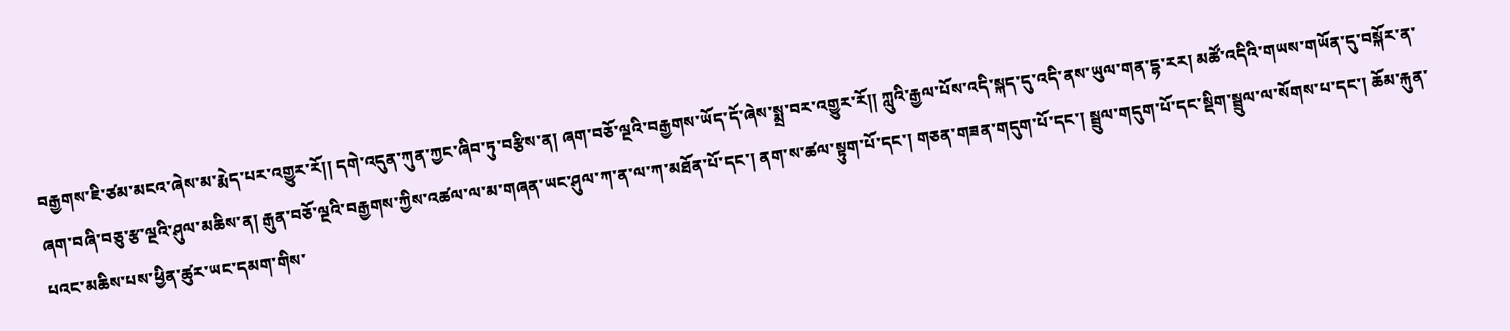བརྒྱགས་ཇི་ཙམ་མངའ་ཞེས་མ་རྨེད་པར་འགྱུར་རོ།། དགེ་འདུན་ཀུན་ཀྱང་ཞིབ་ཏུ་བརྩིས་ན། ཞག་བཅོ་ལྔའི་བརྒྱགས་ཡོད་དོ་ཞེས་སྨྲ་བར་འགྱུར་རོ།། ཀླུའི་རྒྱལ་པོས་འདི་སྐད་དུ་འདི་ནས་ཡུལ་གན་དྷ་རར། མཚོ་འདིའི་གཡས་གཡོན་དུ་བསྐོར་ན་ཞག་བཞི་བཅུ་རྩ་ལྔའི་ཤུལ་མཆིས་ན། རྒུན་བཅོ་ལྔའི་བརྒྱགས་ཀྱིས་འཚལ་ལ་མ་གཞན་ཡང་ཤུལ་ཀ་ན་ལ་ཀ་མཐོན་པོ་དང་། ནག་ས་ཚལ་སྟུག་པོ་དང་། གཅན་གཟན་གདུག་པོ་དང་། སྦྲུལ་གདུག་པོ་དང་སྡིག་སྦྲུལ་ལ་སོགས་པ་དང་། ཆོམ་རྐུན་པའང་མཆིས་པས་ཕྱིན་ཚུར་ཡང་དམག་གིས་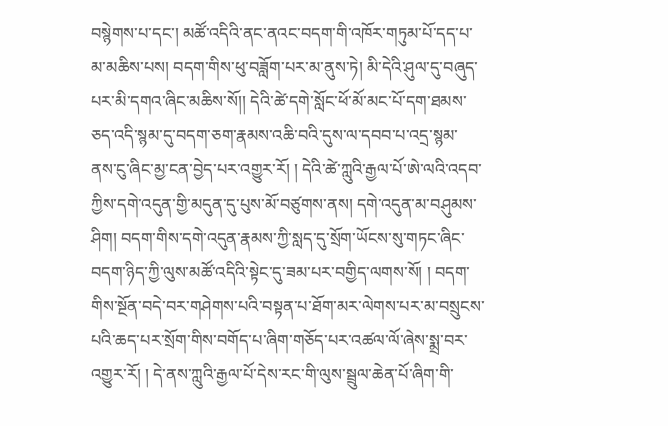བསྙེགས་པ་དང་། མཚོ་འདིའི་ནང་ནའང་བདག་གི་འཁོར་གཏུམ་པོ་དད་པ་མ་མཆིས་པས། བདག་གིས་ཕུ་བཟློག་པར་མ་ནུས་ཏེ། མི་དེའི་ཤུལ་དུ་བཞུད་པར་མི་དགའ་ཞིང་མཆིས་སོ།། དེའི་ཚེ་དགེ་སློང་ཕོ་མོ་མང་པོ་དག་ཐམས་ཅད་འདི་སྙམ་དུ་བདག་ཅག་རྣམས་འཆི་བའི་དུས་ལ་དབབ་པ་འདྲ་སྙམ་ནས་ངུ་ཞིང་མྱ་ངན་བྱེད་པར་འགྱུར་རོ། ། དེའི་ཚེ་ཀླུའི་རྒྱལ་པོ་ཨེ་ལའི་འདབ་ཀྱིས་དགེ་འདུན་གྱི་མདུན་དུ་པུས་མོ་བཙུགས་ནས། དགེ་འདུན་མ་བཤུམས་ཤིག། བདག་གིས་དགེ་འདུན་རྣམས་ཀྱི་སླད་དུ་སྲོག་ཡོངས་སུ་གཏང་ཞིང་བདག་ཉིད་ཀྱི་ལུས་མཚོ་འདིའི་སྟེང་དུ་ཟམ་པར་བགྱིད་ལགས་སོ། ། བདག་གིས་སྔོན་བདེ་བར་གཤེགས་པའི་བསྟན་པ་ཐོག་མར་ལེགས་པར་མ་བསྲུངས་པའི་ཆད་པར་སྲོག་གིས་བགོད་པ་ཞིག་གཅོད་པར་འཚལ་ལོ་ཞེས་སྨྲ་བར་འགྱུར་རོ། ། དེ་ནས་ཀླུའི་རྒྱལ་པོ་དེས་རང་གི་ལུས་སྦྲུལ་ཆེན་པོ་ཞིག་གི་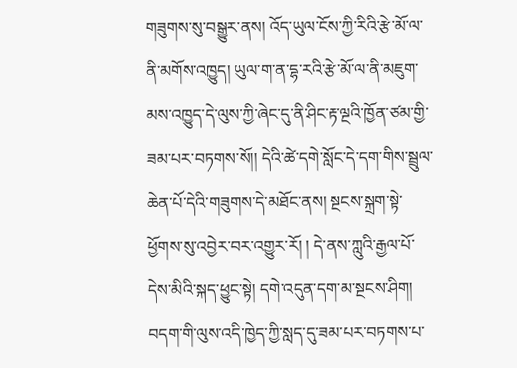གཟུགས་སུ་བསྒྱུར་ནས། འོད་ཡུལ་ངོས་ཀྱི་རིའི་རྩེ་མོ་ལ་ནི་མགོས་འཁྱུད། ཡུལ་ག་ན་དྷ་རའི་རྩེ་མོ་ལ་ནི་མཇུག་མས་འཁྱུད་དེ་ལུས་ཀྱི་ཞེང་དུ་ནི་ཤིང་རྟ་ལྔའི་ཁྱོན་ཙམ་གྱི་ཟམ་པར་བཏགས་སོ།། དེའི་ཚེ་དགེ་སློང་དེ་དག་གིས་སྦྲུལ་ཆེན་པོ་དེའི་གཟུགས་དེ་མཐོང་ནས། སྔངས་སྐྲག་སྟེ་ཕྱོགས་སུ་འབྱེར་བར་འགྱུར་རོ། ། དེ་ནས་ཀླུའི་རྒྱལ་པོ་དེས་མིའི་སྐད་ཕྱུང་སྟེ། དགེ་འདུན་དག་མ་སྔངས་ཤིག། བདག་གི་ལུས་འདི་ཁྱེད་ཀྱི་སླད་དུ་ཟམ་པར་བཏགས་པ་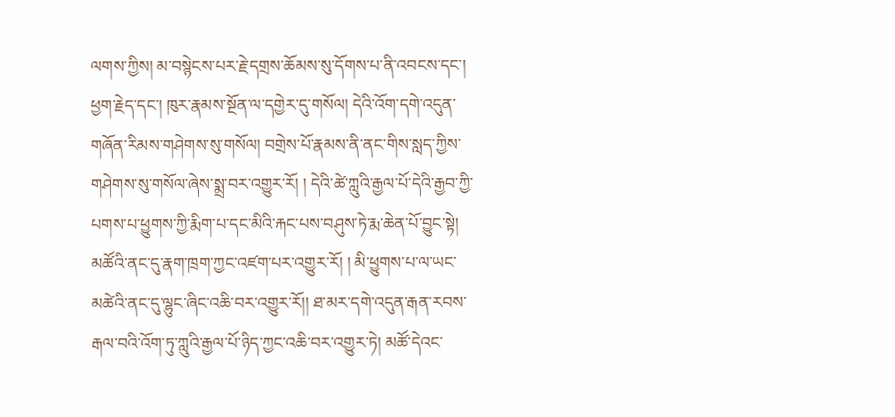ལགས་ཀྱིས། མ་བསྙེངས་པར་རྗེ་དགྲས་ཆོམས་སུ་དོགས་པ་ནི་འབངས་དང་། ཕྱག་རྗེད་དང་། ཁུར་རྣམས་སྔོན་ལ་དགྱེར་དུ་གསོལ། དེའི་འོག་དགེ་འདུན་གཞོན་རིམས་གཤེགས་སུ་གསོལ། བགྲེས་པོ་རྣམས་ནི་ནང་གིས་སླད་ཀྱིས་གཤེགས་སུ་གསོལ་ཞེས་སྨྲ་བར་འགྱུར་རོ། ། དེའི་ཚེ་ཀླུའི་རྒྱལ་པོ་དེའི་རྒྱབ་ཀྱི་པགས་པ་ཕྱུགས་ཀྱི་རྨིག་པ་དང་མིའི་རྐང་པས་བཤུས་ཏེ་རྨ་ཆེན་པོ་བྱུང་སྟེ། མཚོའི་ནང་དུ་རྣག་ཁྲག་ཀྱང་འཛག་པར་འགྱུར་རོ། ། མི་ཕྱུགས་པ་ལ་ཡང་མཚེའི་ནང་དུ་ལྷུང་ཞིང་འཆི་བར་འགྱུར་རོ།། ཐ་མར་དགེ་འདུན་རྒན་རབས་རྒལ་བའི་འོག་ཏུ་ཀླུའི་རྒྱལ་པོ་ཉིད་ཀྱང་འཆི་བར་འགྱུར་ཏེ། མཚོ་དེའང་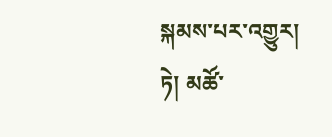སྐམས་པར་འགྱུར། ཏེ། མཚོ་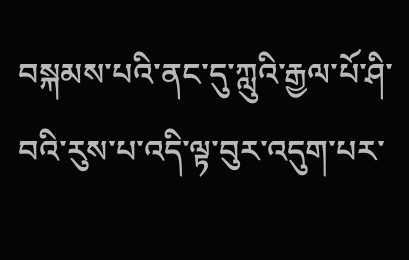བསྐམས་པའི་ནང་དུ་ཀླུའི་རྒྱལ་པོ་ཤི་བའི་རུས་པ་འདི་ལྟ་བུར་འདུག་པར་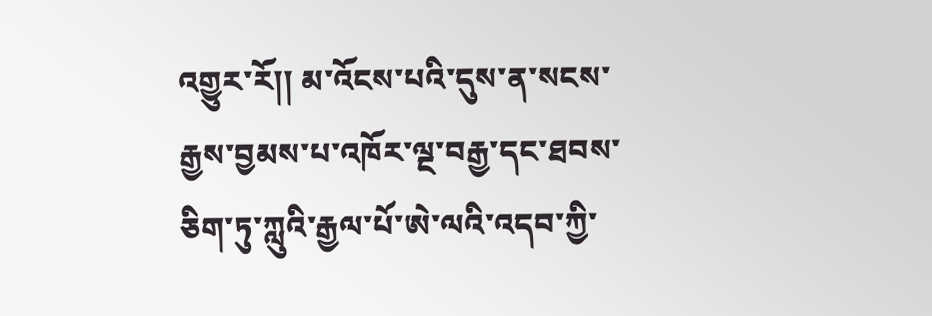འགྱུར་རོ།། མ་འོངས་པའི་དུས་ན་སངས་རྒྱས་བྱམས་པ་འཁོར་ལྔ་བརྒྱ་དང་ཐབས་ཅིག་ཏུ་ཀླུའི་རྒྱལ་པོ་ཨེ་ལའི་འདབ་ཀྱི་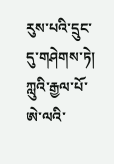རུས་པའི་དྲུང་དུ་གཤེགས་ཏེ། ཀླུའི་རྒྱལ་པོ་ཨེ་ལའི་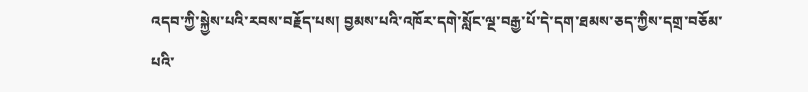འདབ་ཀྱི་སྐྱེས་པའི་རབས་བརྗོད་པས། བྱམས་པའི་འཁོར་དགེ་སློང་ལྔ་བརྒྱ་པོ་དེ་དག་ཐམས་ཅད་ཀྱིས་དགྲ་བཅོམ་པའི་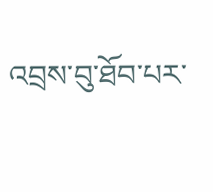འབྲས་བུ་ཐོབ་པར་